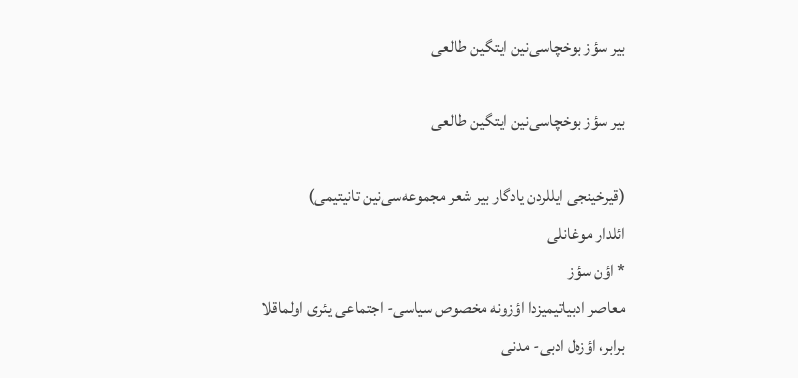بیر سؤز بوخچاسی‌نین ایتگین طالعی

بیر سؤز بوخچاسی‌نین ایتگین طالعی

(قیرخینجی ایللردن یادگار بیر شعر مجموعه‌سی‌نین تانیتیمی)
ائلدار موغانلی
* اؤن سؤز
معاصر ادبیاتیمیزدا اؤزونه مخصوص سیاسی- اجتماعی یئری اولماقلا برابر، اؤزه‌ل ادبی- مدنی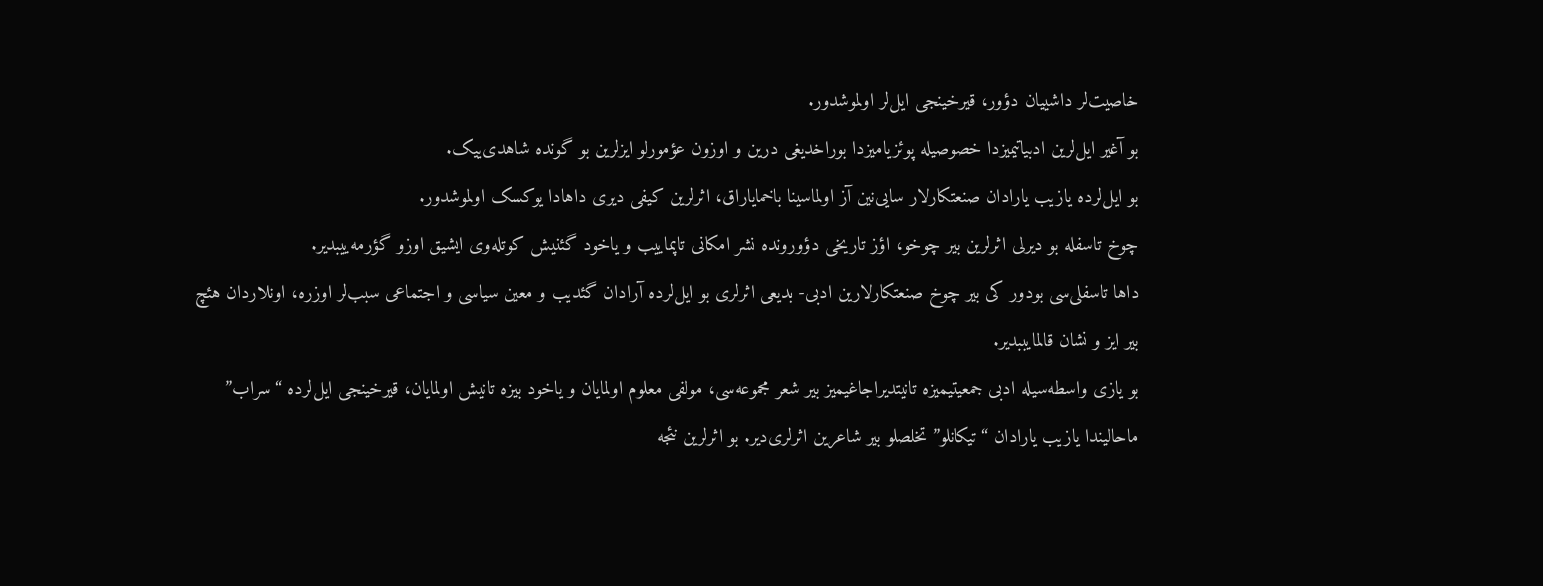خاصیت‌لر داشییان دؤور، قیرخینجی ایل‌لر اولموشدور.
بو آغیر ایل‌لرین ادبیاتیمیزدا خصوصیله پوئزیامیزدا بوراخدیغی درین و اوزون عؤمورلو ایزلرین بو گونده شاهدی‌ییک.
بو ایل‌لرده یازیب یارادان صنعتکارلار سایی‌نین آز اولماسینا باخمایاراق، اثرلرین کیفی دیری داهادا یوکسک اولموشدور.
چوخ تاسفله بو دیرلی اثرلرین بیر چوخو، اؤز تاریخی دؤورونده نشر امکانی تاپماییب و یاخود گئنیش کوتله‌وی ایشیق اوزو گؤرمه‌ییبدیر.
داها تاسفلی‌سی بودور کی بیر چوخ صنعتکارلارین ادبی- بدیعی اثرلری بو ایل‌لرده آرادان گئدیب و معین سیاسی و اجتماعی سبب‌لر اوزره، اونلاردان هئچ بیر ایز و نشان قالمایببدیر.
بو یازی واسطه‌سیله ادبی جمعیتیمیزه تانیتدیراجاغیمیز بیر شعر مجموعه‌سی، مولفی معلوم اولمایان و یاخود بیزه تانیش اولمایان، قیرخینجی ایل‌لرده “سراب” ماحالیندا یازیب یارادان “تیکانلو” تخلصلو بیر شاعرین اثرلری‌دیر. بو اثرلرین نئجه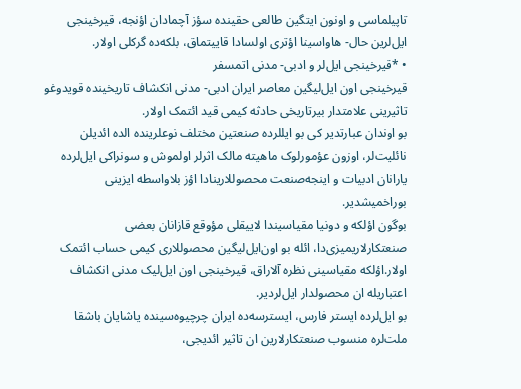تاپیلماسی و اونون ایتگین طالعی‌ حقینده سؤز آچمادان اؤنجه، قیرخینجی ایل‌لرین حال- هاواسینا اؤتری اولسادا قاییتماق، بلکه‌ده گرکلی اولار.
• *قیرخینجی ایل‌لر و ادبی- مدنی اتمسفر
قیرخینجی اون ایل‌لیگین معاصر ایران ادبی- مدنی انکشاف تاریخینده قویدوغو تاثیرینی علامتدار بیرتاریخی حادثه کیمی قید ائتمک اولار.
بو اوندان عبارتدیر کی بو ایللرده صنعتین مختلف نوعلرینده الده ائدیلن نائلیت‌لر، اوزون عؤمورلوک ماهیته مالک اثرلر اولموش و سونراکی ایل‌لرده یارانان ادبیات و اینجه‌صنعت محصوللارینادا اؤز بلاواسطه ایزینی بوراخمیشدیر.
بوگون اؤلکه و دونیا مقیاسیندا لاییقلی مؤوقع قازانان بعضی صنعتکارلاریمیزی‌دا، ائله بو اون‌ایل‌لیگین محصوللاری‌ کیمی حساب ائتمک اولار.اؤلکه مقیاسینی نظره آلاراق، قیرخینجی اون ایل‌لیک مدنی انکشاف اعتباریله ان محصولدار ایل‌لردیر.
بو ایل‌لرده ایستر فارس، ایسترسه‌ده ایران چرچیوه‌سینده یاشایان باشقا ملت‌لره منسوب صنعتکارلارین ان تاثیر ائدیجی،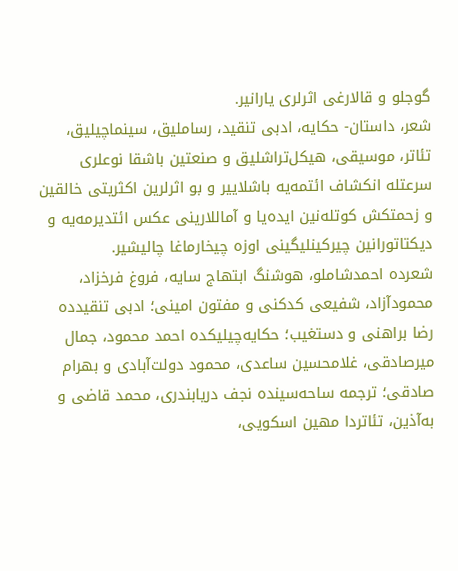گوجلو و قالارغی اثرلری یارانیر.
شعر، داستان- حکایه، ادبی تنقید، رساملیق، سینماچیلیق، تئاتر، موسیقی، هیکل‌تراشلیق و صنعتین باشقا نوعلری سرعتله انکشاف ائتمه‌یه‌ باشلاییر و بو اثرلرین اکثریتی خالقین و زحمتکش کوتله‌نین ایده‌یا و آماللارینی عکس ائتدیرمه‌یه و دیکتاتورانین چیرکینلیگینی اوزه چیخارماغا چالیشیر.
شعرده احمدشاملو، هوشنگ ابتهاج سایه، فروغ فرخزاد، محمودآزاد، شفیعی کدکنی و مفتون امینی؛ ادبی تنقیدده رضا براهنی و دستغیب؛ حکایه‌چیلیکده احمد محمود، جمال میرصادقی، غلامحسین ساعدی، محمود دولت‌آبادی و بهرام صادقی؛ ترجمه ساحه‌سینده نجف دریابندری، محمد قاضی و به‌آذین، تئاتردا مهین اسکویی،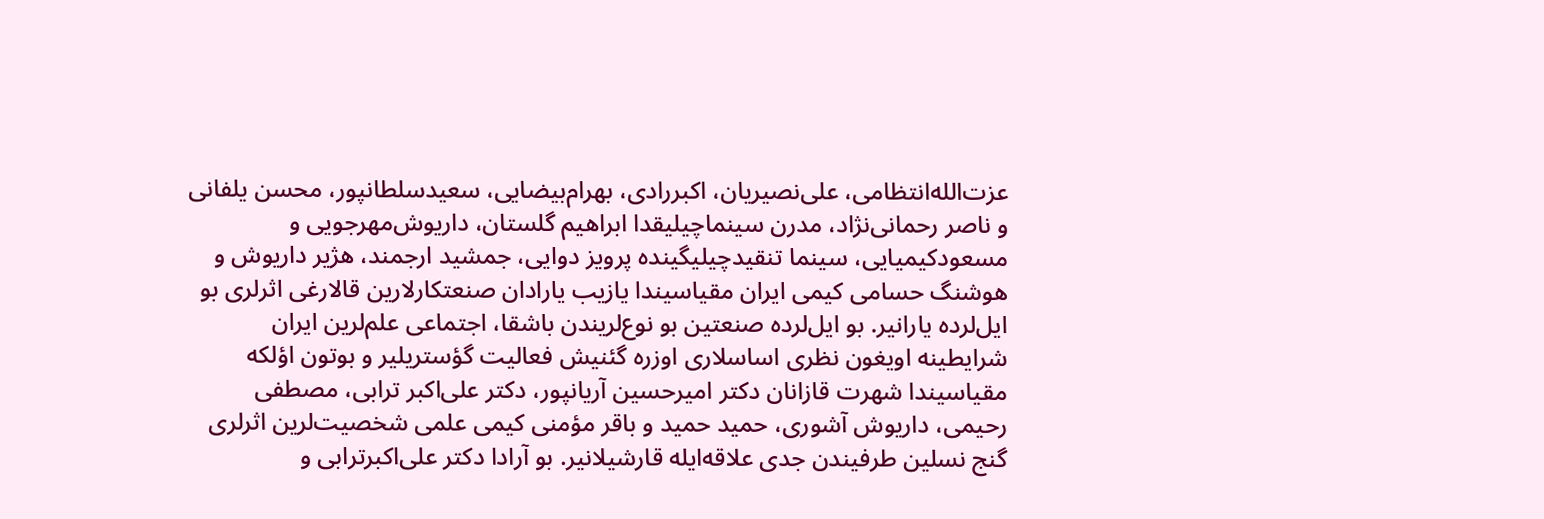عزت‌الله‌انتظامی، علی‌نصیریان، اکبر‌رادی، بهرام‌بیضایی، سعید‌سلطانپور، محسن یلفانی و ناصر رحمانی‌نژاد، مدرن سینماچیلیقدا ابراهیم گلستان، داریوش‌مهرجویی و مسعود‌کیمیایی، سینما تنقیدچیلیگینده پرویز دوایی، جمشید ارجمند، هژیر داریوش و هوشنگ حسامی کیمی ایران مقیاسیندا یازیب یارادان صنعتکارلارین قالارغی اثرلری بو ایل‌لرده یارانیر. بو ایل‌لرده صنعتین بو نوع‌لریندن باشقا، اجتماعی علم‌لرین ایران شرایطینه اویغون نظری اساسلاری اوزره گئنیش فعالیت گؤستریلیر و بوتون اؤلکه مقیاسیندا شهرت قازانان دکتر امیرحسین آریانپور، دکتر علی‌اکبر ترابی، مصطفی رحیمی، داریوش آشوری، حمید حمید و باقر مؤمنی کیمی علمی شخصیت‌لرین اثرلری گنج نسلین طرفیندن جدی علاقه‌ایله قارشیلانیر. بو آرادا دکتر علی‌اکبرترابی و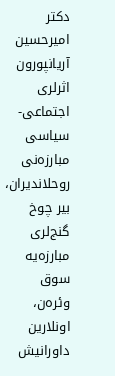دکتر امیرحسین آریانپورون اثرلری اجتماعی- سیاسی مبارزه‌نی روحلاندیران، بیر چوخ گنج‌لری مبارزه‌یه سوق وئره‌ن، اونلارین داورانیش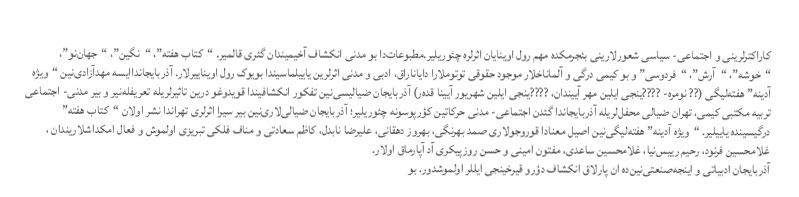کاراکترلرینی و اجتماعی- سیاسی شعورلارینی بئجرمکده مهم رول اوینایان اثرلره چئوریلیر.مطبوعات‌دا بو مدنی انکشاف آخیمیندان گئری قالمیر. “کتاب هفته”، “نگین”، “جهان‌نو”، “خوشه”، “آرش”، “فردوسی” و بو کیمی درگی و آلماناخلار موجود حقوقی توتوملارا دایاناراق، ادبی و مدنی اثرلرین یاییلماسیندا بویوک رول اویناییرلار. آذربایجانداایسه مهدآزادی‌نین “ویژه آدینه” هفته‌لیگی (?? نومره- ????ینجی ایلین مهر آییندان، ????ینجی ایلین شهریور آیینا قده‌ر) آذربایجان ضیالیسی‌نین تفکور انکشافیندا قویدوغو درین تاثیرلریله تعریفله‌نیر و بیر مدنی- اجتماعی تربیه مکتبی کیمی، تهران ضیالی محفل‌لریله آذربایجاندا گئدن اجتماعی- مدنی حرکاتین کؤرپوسونه چئوریلیر؛ آذربایجان ضیالی‌لاری‌نین بیر سیرا اثرلری تهراندا نشر اولان “کتاب هفته” درگیسینده یاییلیر. “ویژه آدینه” هفته‌لیگی‌نین اصیل معنادا قوروجولاری صمد بهرنگی، بهروز دهقانی، علیرضا نابدل، کاظم سعادتی و مناف فلکی تبریزی اولموش و فعال امکداشلاریندان ، غلامحسین فرنود، رحیم رییس‌نیا، غلامحسین ساعدی، مفتون امینی و حسن روزپیکری آد آپارماق اولار.
آذربایجان ادبیاتی و اینجه‌صنعتی‌نین‌ده‌ ان پارلاق انکشاف دؤرو قیرخینجی ایللر اولموشدور. بو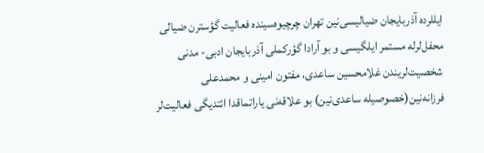ایللرده آذربایجان ضیالیسی‌نین تهران چرچیوه‌سینده فعالیت گؤسترن ضیالی محفل‌لرله مستمر ایلگیسی و بو آرادا گؤرکملی آذربایجان ادبی- مدنی شخصیت‌لریندن غلامحسین ساعدی، مفتون امینی و محمدعلی فرزانه‌نین(خصوصیله ساعدی‌نین) بو علاقه‌نی یاراتماقدا ائتدیگی فعالیت‌لر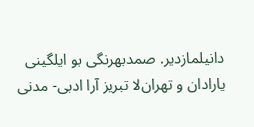دانیلمازدیر. صمدبهرنگی بو ایلگینی یارادان و تهران‌لا تبریز آرا ادبی- مدنی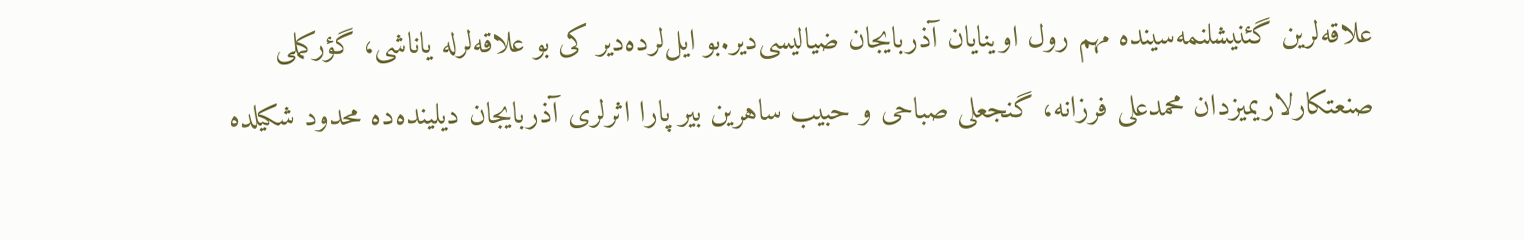علاقه‌لرین گئنیشلنمه‌سینده مهم رول اوینایان آذربایجان ضیالیسی‌دیر.بو ایل‌لرده‌دیر کی بو علاقه‌لرله یاناشی، گؤرکملی صنعتکارلاریمیزدان محمدعلی فرزانه، گنجعلی صباحی و حبیب ساهرین بیر پارا اثرلری‌ آذربایجان دیلینده‌ده محدود شکیلده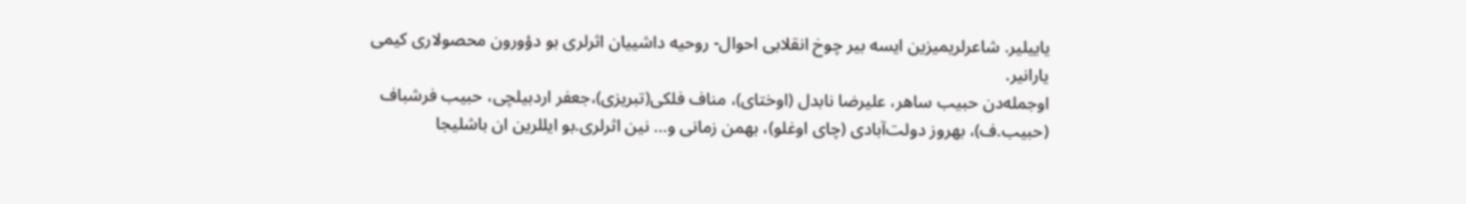یاییلیر. شاعرلریمیزین ایسه بیر چوخ انقلابی احوال- روحیه داشییان اثرلری بو دؤورون محصولاری کیمی یارانیر.
اوجمله‌دن حبیب ساهر، علیرضا نابدل (اوختای)، مناف فلکی(تبریزی)،جعفر اردبیلچی، حبیب فرشباف (حبیب.ف)، بهروز دولت‌آبادی (چای اوغلو)، بهمن زمانی و… نین اثرلری.بو ایللرین ان باشلیجا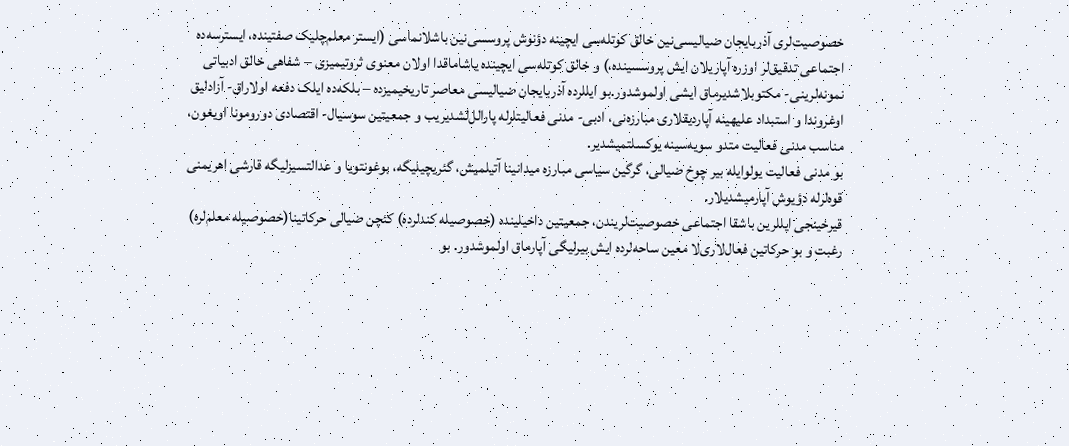خصوصیت‌لری آذربایجان ضیالیسی‌نین خالق کوتله‌سی ایچینه دؤنوش پروسسی‌نین باشلانماسی (ایستر معلم‌چلیک صفتینده، ایسترسه‌ده اجتماعی تدقیق‌لر اوزره آپاریلان ایش پروسسینده،) و خالق کوتله‌سی ایچینده یاشاماقدا اولان معنوی ثروتیمیزی – شفاهی خالق ادبیاتی نمونه‌لرینی- مکتوبلاشدیرماق ایشی اولموشدور.بو ایللرده آذربایجان ضیالیسی معاصر تاریخیمیزده – بلکه‌ده ایلک دفعه اولاراق- آزادلیق اوغروندا و استبداد علیهینه آپاردیقلاری مبارزه‌نی، ادبی- مدنی فعالیتلرله پارالل‌لشدیریب و جمعیتین سوسیال- اقتصادی دورومونا اویغون، مناسب مدنی فعالیت متدو سویه‌سینه یوکسلتمیشدیر.
بو مدنی فعالیت یولوایله بیر چوخ ضیالی، گرگین سیاسی مبارزه میدانینا آتیلمیش، گئریچیلیگه، بوغونتویا و عدالتسیزلیگه قارشی اهریمنی قوه‌لرله دؤیوش آپارمیشدیلار.
قیرخینجی ایللرین باشقا اجتماعی خصوصیت‌لریندن، جمعیتین داخیلینده (خصوصیله کندلرده) کئچن ضیالی حرکاتینا(خصوصیله معلم‌لره) رغبت و بو حرکاتین فعال‌لاری‌لا معین ساحه‌لرده ایش بیرلیگی آپارماق اولموشدور. بو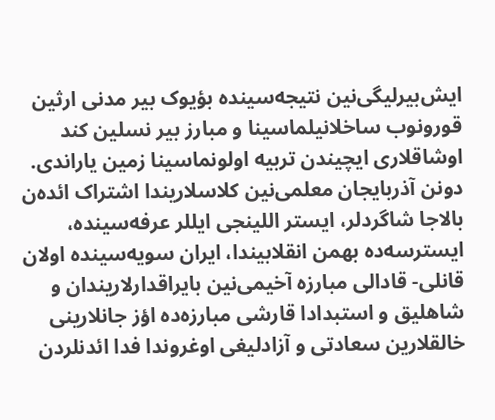ایش‌بیرلیگی‌نین نتیجه‌سینده بؤیوک بیر مدنی ارثین قورونوب ساخلانیلماسینا و مبارز بیر نسلین کند اوشاقلاری ایچیندن تربیه اولونماسینا زمین یاراندی.
دونن آذربایجان معلمی‌نین کلاسلاریندا اشتراک ائده‌ن بالاجا شاگردلر، ایستر اللینجی ایللر عرفه‌سینده، ایسترسه‌ده بهمن انقلابیندا، ایران سویه‌سینده اولان قانلی- قادالی مبارزه‌ آخیمی‌نین بایراقدارلاریندان و شاهلیق و استبدادا قارشی مبارزه‌ده اؤز جانلارینی خالقلارین سعادتی و آزادلیغی اوغروندا فدا ائدنلردن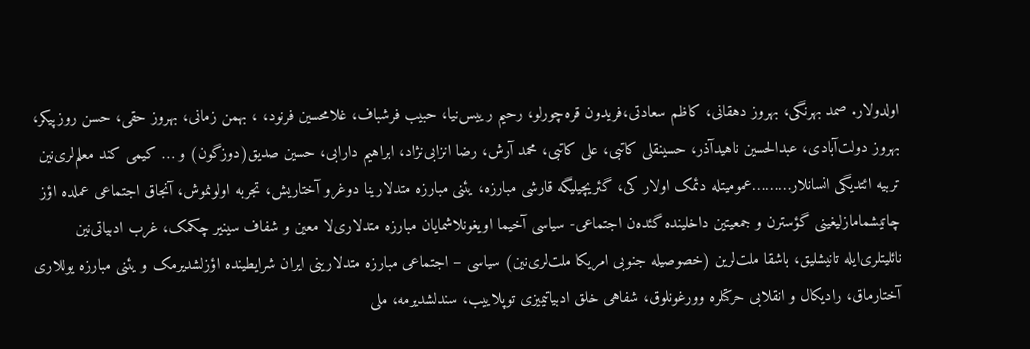اولدولار. صمد بهرنگی، بهروز دهقانی، کاظم سعادتی،فریدون قره‌چورلو، رحیم رییس‌نیا، حبیب فرشباف، غلامحسین فرنود، ، بهمن زمانی، بهروز حقی، حسن روزپیکر، بهروز دولت‌آبادی، عبدالحسین ناهیدآذر، حسینقلی کاتبی، علی کاتبی، محمد آرش، رضا انزابی‌نژاد، ابراهیم دارابی، حسین صدیق(دوزگون) و … کیمی کند معلم‌لری‌نین تربیه ائتدیگی انسانلار………عمومیتله دئمک اولار کی، گئریچیلیگه قارشی مبارزه، یئنی مبارزه متدلارینا دوغرو آختاریش، تجربه اولونموش، آنجاق اجتماعی عملده اؤز چاتیشمامازلیغینی گؤسترن و جمعیتین داخلینده گئده‌ن اجتماعی- سیاسی آخیما اویغونلاشمایان مبارزه متدلاری‌لا معین و شفاف سینیر چکمک، غرب ادبیاتی‌نین نائلیتلری‌ایله تانیشلیق، باشقا ملت‌لرین (خصوصیله جنوبی امریکا ملت‌لری‌نین) سیاسی – اجتماعی مبارزه متدلارینی ایران شرایطینده اؤزلشدیرمک و یئنی مبارزه یوللاری آختارماق، رادیکال و انقلابی حرکتلره وورغونلوق، شفاهی خلق ادبیاتیمیزی توپلاییب، سندلشدیرمه، ملی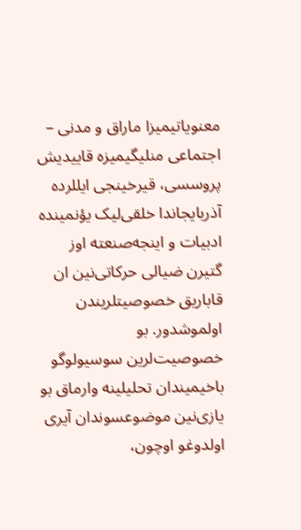معنویاتیمیزا ماراق و مدنی – اجتماعی منلیگیمیزه قاییدیش پروسسی، قیرخینجی ایللرده آذربایجاندا خلقی‌لیک یؤنمینده ادبیات و اینجه‌صنعته اوز گتیرن ضیالی حرکاتی‌نین ان قاباریق خصوصیتلریندن اولموشدور. بو خصوصیت‌لرین سوسیولوگو باخیمیندان تحلیلینه وارماق بو یازی‌نین موضوعسوندان آیری اولدوغو اوچون،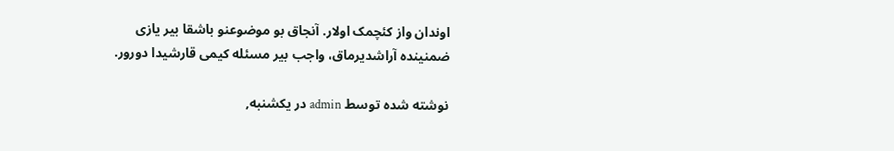اوندان واز کئچمک اولار. آنجاق بو موضوعنو باشقا بیر یازی ضمنینده آراشدیرماق، واجب بیر مسئله کیمی قارشیدا دورور.

نوشته شده توسط admin در یکشنبه,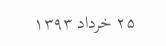۲۵ خرداد ۱۳۹۳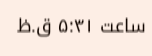ساعت ۵:۳۱ ق.ظ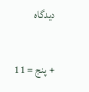دیدگاه


+ پنج = 11